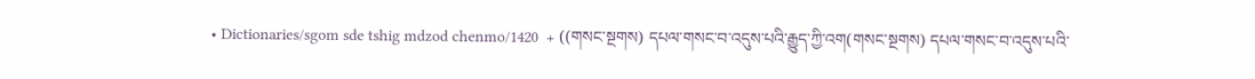• Dictionaries/sgom sde tshig mdzod chenmo/1420  + ((གསང་སྔགས) དཔལ་གསང་བ་འདུས་པའི་རྒྱུད་ཀྱི་འག(གསང་སྔགས) དཔལ་གསང་བ་འདུས་པའི་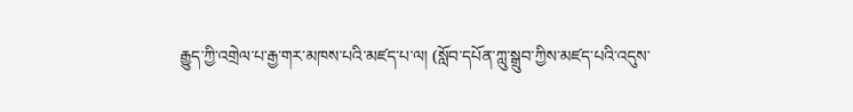རྒྱུད་ཀྱི་འགྲེལ་པ་རྒྱ་གར་མཁས་པའི་མཛད་པ་ལ། (སློབ་དཔོན་ཀླུ་སྒྲུབ་ཀྱིས་མཛད་པའི་འདུས་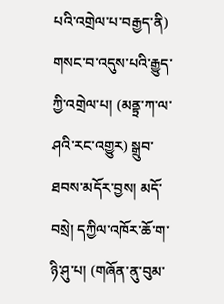པའི་འགྲེལ་པ་བརྒྱད་ནི) གསང་བ་འདུས་པའི་རྒྱུད་ཀྱི་འགྲེལ་པ། (མནྟྲ་ཀ་ལ་ཤའི་རང་འགྱུར) སྒྲུབ་ཐབས་མདོར་བྱས། མདོ་བསྲེ། དཀྱིལ་འཁོར་ཆོ་ག་ཉི་ཤུ་པ། (གཞོན་ནུ་བུམ་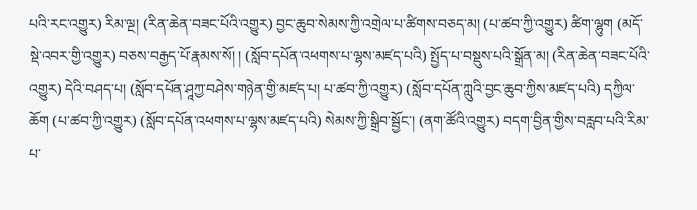པའི་རང་འགྱུར) རིམ་ལྔ། (རིན་ཆེན་བཟང་པོའི་འགྱུར) བྱང་ཆུབ་སེམས་ཀྱི་འགྲེལ་པ་ཚིགས་བཅད་མ། (པ་ཚབ་ཀྱི་འགྱུར) ཚིག་ལྷུག (མདོ་སྡེ་འབར་གྱི་འགྱུར) བཅས་བརྒྱད་པོ་རྣམས་སོ། ། (སློབ་དཔོན་འཕགས་པ་ལྷས་མཛད་པའི) སྤྱོད་པ་བསྡུས་པའི་སྒྲོན་མ། (རིན་ཆེན་བཟང་པོའི་འགྱུར) དེའི་བཤད་པ། (སློབ་དཔོན་ཤཱཀྱ་བཤེས་གཉེན་གྱི་མཛད་པ། པ་ཚབ་ཀྱི་འགྱུར) (སློབ་དཔོན་ཀླུའི་བྱང་ཆུབ་ཀྱིས་མཛད་པའི) དཀྱིལ་ཆོག (པ་ཚབ་ཀྱི་འགྱུར) (སློབ་དཔོན་འཕགས་པ་ལྷས་མཛད་པའི) སེམས་ཀྱི་སྒྲིབ་སྦྱོང་། (ནག་ཚོའི་འགྱུར) བདག་བྱིན་གྱིས་བརླབ་པའི་རིམ་པ་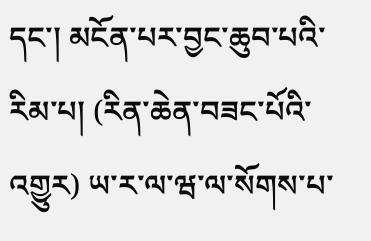དང་། མངོན་པར་བྱང་ཆུབ་པའི་རིམ་པ། (རིན་ཆེན་བཟང་པོའི་འགྱུར) ཡ་ར་ལ་ཝ་ལ་སོགས་པ་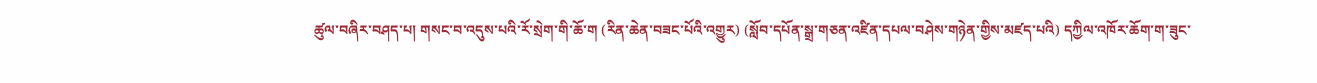ཚུལ་བཞིར་བཤད་པ། གསང་བ་འདུས་པའི་རོ་སྲེག་གི་ཆོ་ག (རིན་ཆེན་བཟང་པོའི་འགྱུར) (སློབ་དཔོན་སྒྲ་གཅན་འཛིན་དཔལ་བཤེས་གཉེན་གྱིས་མཛད་པའི) དཀྱིལ་འཁོར་ཆོག་ག་ཟུང་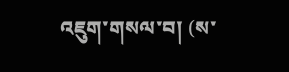འཇུག་གསལ་བ། (ས་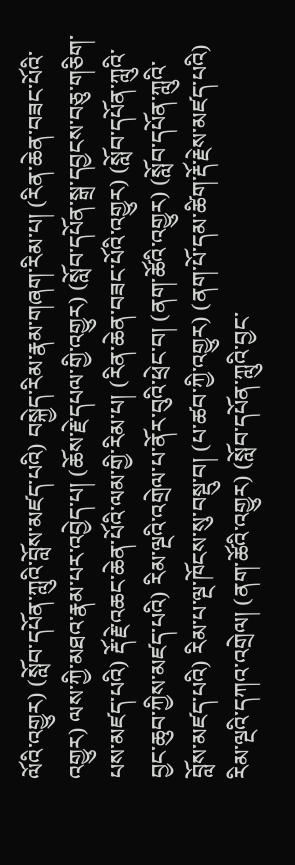ལོའི་འགྱུར) (སློབ་དཔོན་ཀླུའི་བློས་མཛད་པའི) བསྐྱེད་རིམ་རྣམ་གཞག་རིམ་པ། (རིན་ཆེན་བཟང་པོའི་འགྱུར) ལས་ཀྱི་མཐའ་རྣམ་པར་འབྱེད་པ། (ཆོས་རྗེ་དཔལ་གྱི་འགྱུར) (སློབ་དཔོན་སྒྲ་དབྱངས་བཅུ་གཅིག་པས་མཛད་པའི) རྡོ་རྗེ་འཆང་ཆེན་པོའི་ལམ་གྱི་རིམ་པ། (རིན་ཆེན་བཟང་པོའི་འགྱུར) (སློབ་དཔོན་ཀླུའི་བྱང་ཆུབ་ཀྱིས་མཛད་པའི) རིམ་ལྔའི་འགྲེལ་པ་ནོར་བུའི་ཕྲེང་བ། (ནག་ཚོའི་འགྱུར) (སློབ་དཔོན་ཀླུའི་བློས་མཛད་པའི) རིམ་པ་ལྔ་ཁོངས་སུ་བསྡུ་བ། (པ་ཚབ་ཀྱི་འགྱུར) (ནག་པོ་དམ་ཚིག་རྡོ་རྗེས་མཛད་པའི) རིམ་ལྔའི་དཀའ་འགྲེལ། (ནག་ཚོའི་འགྱུར) (སློབ་དཔོན་ཀླུའི་བྱང་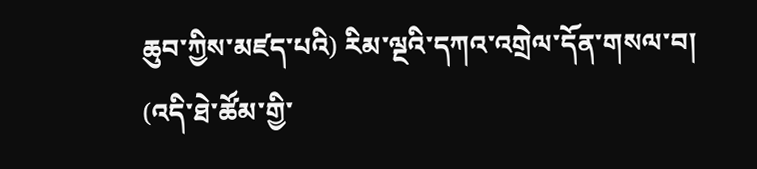ཆུབ་ཀྱིས་མཛད་པའི) རིམ་ལྔའི་དཀའ་འགྲེལ་དོན་གསལ་བ། (འདི་ཐེ་ཚོམ་གྱི་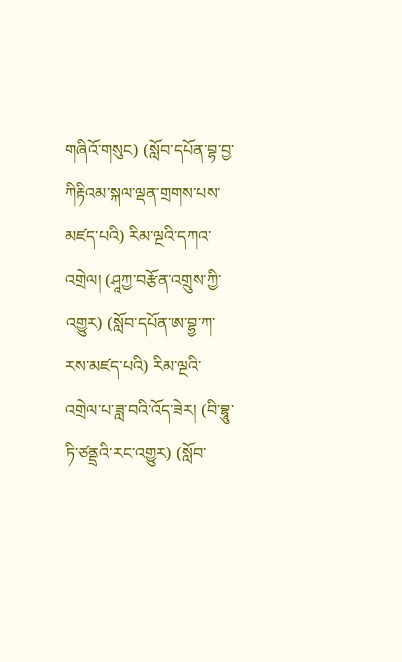གཞིའོ་གསུང) (སློབ་དཔོན་བྷ་བྱ་ཀིརྟིའམ་སྐལ་ལྡན་གྲགས་པས་མཛད་པའི) རིམ་ལྔའི་དཀའ་འགྲེལ། (ཤཱཀྱ་བརྩོན་འགྲུས་ཀྱི་འགྱུར) (སློབ་དཔོན་ཨ་བྷྱ་ཀ་རས་མཛད་པའི) རིམ་ལྔའི་འགྲེལ་པ་ཟླ་བའི་འོད་ཟེར། (བི་བྷཱུ་ཏི་ཙནྡྲའི་རང་འགྱུར) (སློབ་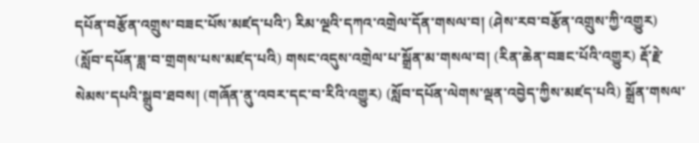དཔོན་བརྩོན་འགྲུས་བཟང་པོས་མཛད་པའི་) རིམ་ལྔའི་དཀའ་འགྲེལ་དོན་གསལ་བ། (ཤེས་རབ་བརྩོན་འགྲུས་ཀྱི་འགྱུར) (སློབ་དཔོན་ཟླ་བ་གྲགས་པས་མཛད་པའི) གསང་འདུས་འགྲེལ་པ་སྒྲོན་མ་གསལ་བ། (རིན་ཆེན་བཟང་པོའི་འགྱུར) རྡོ་རྗེ་སེམས་དཔའི་སྒྲུབ་ཐབས། (གཞོན་ནུ་འབར་དང་བ་རིའི་འགྱུར) (སློབ་དཔོན་ལེགས་ལྡན་འབྱེད་ཀྱིས་མཛད་པའི) སྒྲོན་གསལ་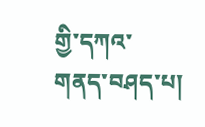གྱི་དཀའ་གནད་བཤད་པ།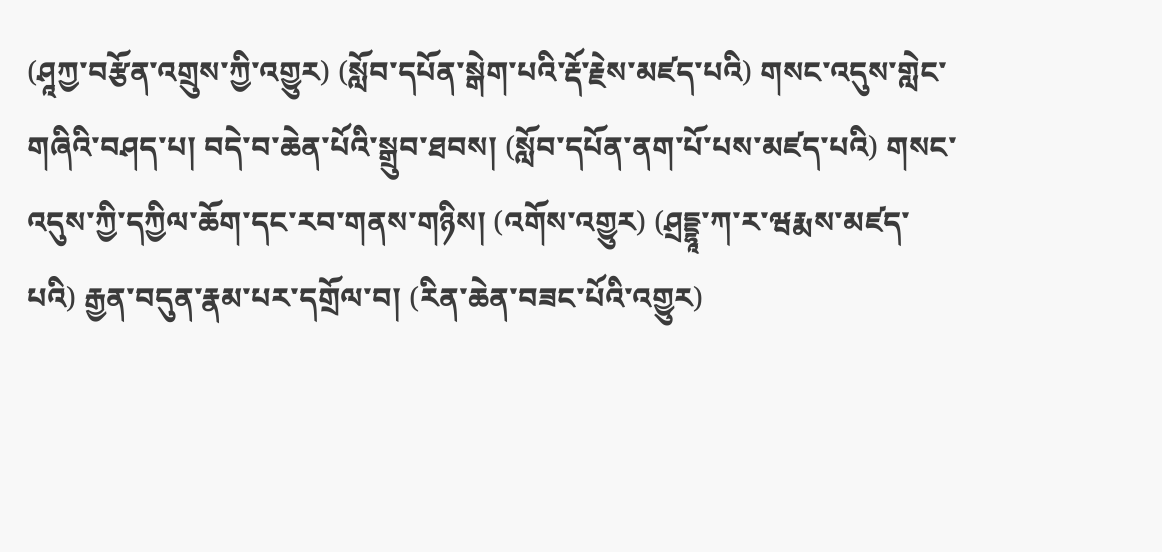(ཤཱཀྱ་བརྩོན་འགྲུས་ཀྱི་འགྱུར) (སློབ་དཔོན་སྒེག་པའི་རྡོ་རྗེས་མཛད་པའི) གསང་འདུས་གླེང་གཞིའི་བཤད་པ། བདེ་བ་ཆེན་པོའི་སྒྲུབ་ཐབས། (སློབ་དཔོན་ནག་པོ་པས་མཛད་པའི) གསང་འདུས་ཀྱི་དཀྱིལ་ཆོག་དང་རབ་གནས་གཉིས། (འགོས་འགྱུར) (ཤྲདྡྷཱ་ཀ་ར་ཝརྨས་མཛད་པའི) རྒྱན་བདུན་རྣམ་པར་དགྲོལ་བ། (རིན་ཆེན་བཟང་པོའི་འགྱུར)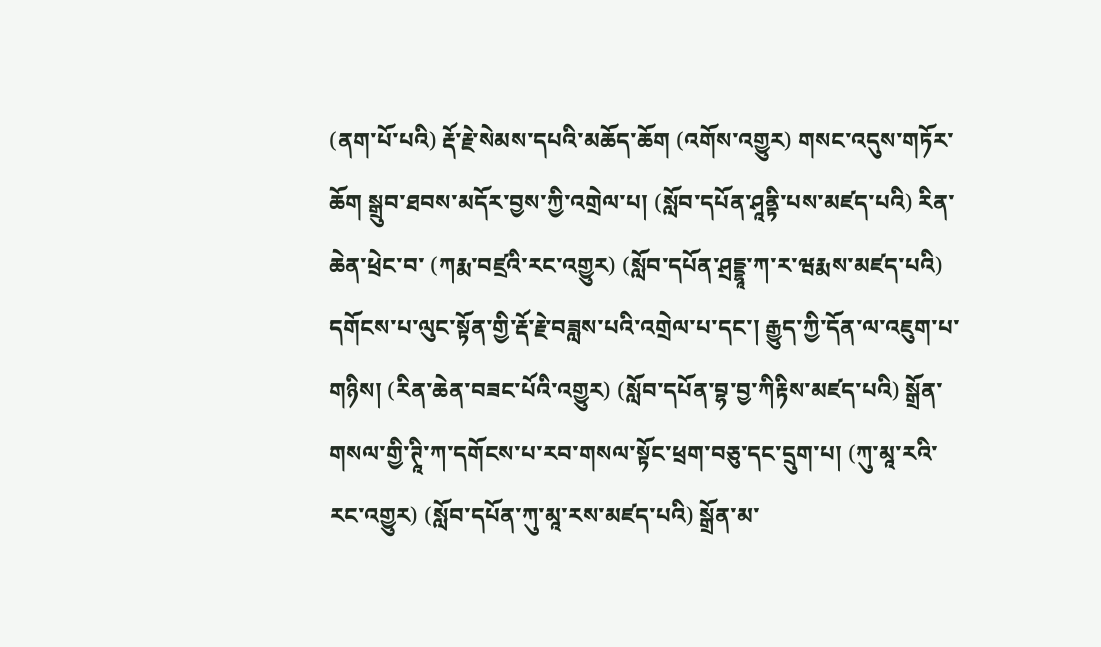(ནག་པོ་པའི) རྡོ་རྗེ་སེམས་དཔའི་མཆོད་ཆོག (འགོས་འགྱུར) གསང་འདུས་གཏོར་ཆོག སྒྲུབ་ཐབས་མདོར་བྱས་ཀྱི་འགྲེལ་པ། (སློབ་དཔོན་ཤཱནྟི་པས་མཛད་པའི) རིན་ཆེན་ཕྲེང་བ་ (ཀརྨ་བཛྲའི་རང་འགྱུར) (སློབ་དཔོན་ཤྲདྡྷཱ་ཀ་ར་ཝརྨས་མཛད་པའི) དགོངས་པ་ལུང་སྟོན་གྱི་རྡོ་རྗེ་བཟླས་པའི་འགྲེལ་པ་དང་། རྒྱུད་ཀྱི་དོན་ལ་འཇུག་པ་གཉིས། (རིན་ཆེན་བཟང་པོའི་འགྱུར) (སློབ་དཔོན་བྷ་བྱ་ཀིརྟིས་མཛད་པའི) སྒྲོན་གསལ་གྱི་ཊཱི་ཀ་དགོངས་པ་རབ་གསལ་སྟོང་ཕྲག་བཅུ་དང་དྲུག་པ། (ཀུ་མཱ་རའི་རང་འགྱུར) (སློབ་དཔོན་ཀུ་མཱ་རས་མཛད་པའི) སྒྲོན་མ་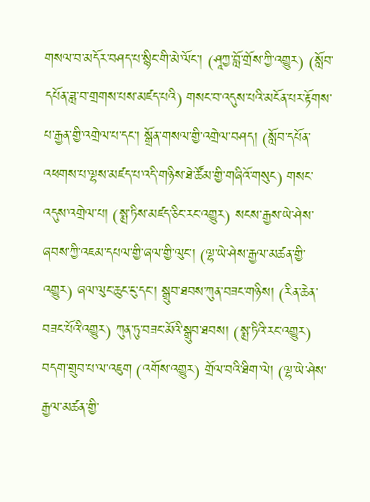གསལ་བ་མདོར་བཤད་པ་སྙིང་གི་མེ་ལོང་། (ཤཱཀྱ་བློ་གྲོས་ཀྱི་འགྱུར) (སློབ་དཔོན་ཟླ་བ་གྲགས་པས་མཛད་པའི) གསང་བ་འདུས་པའི་མངོན་པར་རྟོགས་པ་རྒྱན་གྱི་འགྲེལ་པ་དང་། སྒྲོན་གསལ་གྱི་འགྲེལ་བཤད། (སློབ་དཔོན་འཕགས་པ་ལྷས་མཛད་པ་འདི་གཉིས་ཐེ་ཚོམ་གྱི་གཞིའོ་གསུང) གསང་འདུས་འགྲེལ་པ། (སྨྲ་ཏིས་མཛད་ཅིང་རང་འགྱུར) སངས་རྒྱས་ཡེ་ཤེས་ཞབས་ཀྱི་འཇམ་དཔལ་གྱི་ཞལ་གྱི་ལུང་། (ལྷ་ཡེ་ཤེས་རྒྱལ་མཚན་གྱི་འགྱུར) ཞལ་ལུང་ཆུང་ངུ་དང་། སྒྲུབ་ཐབས་ཀུན་བཟང་གཉིས། (རིན་ཆེན་བཟང་པོའི་འགྱུར) ཀུན་ཏུ་བཟང་མོའི་སྒྲུབ་ཐབས། (སྨྲ་ཏིའི་རང་འགྱུར) བདག་གྲུབ་པ་ལ་འཇུག (འགོས་འགྱུར) གྲོལ་བའི་ཐིག་ལེ། (ལྷ་ཡེ་ཤེས་རྒྱལ་མཚན་གྱི་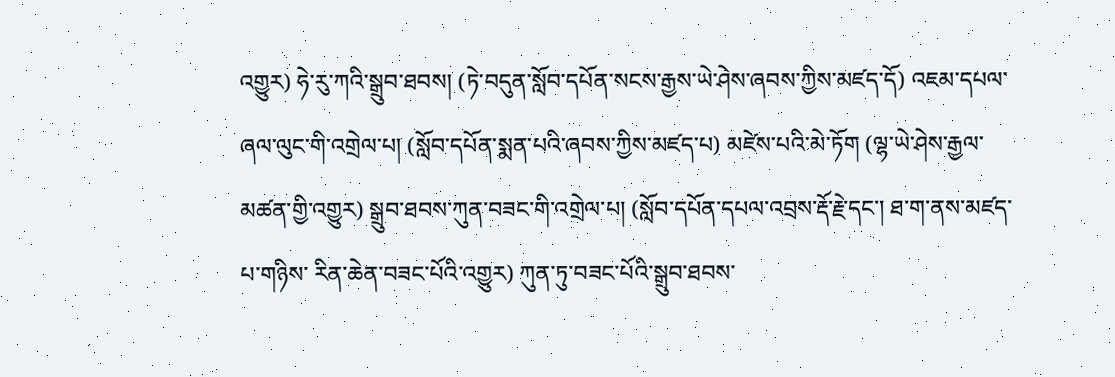འགྱུར) ཧེ་རུ་ཀའི་སྒྲུབ་ཐབས། (ཏེ་བདུན་སློབ་དཔོན་སངས་རྒྱས་ཡེ་ཤེས་ཞབས་ཀྱིས་མཛད་དོ) འཇམ་དཔལ་ཞལ་ལུང་གི་འགྲེལ་པ། (སློབ་དཔོན་སྨན་པའི་ཞབས་ཀྱིས་མཛད་པ) མཛེས་པའི་མེ་ཏོག (ལྷ་ཡེ་ཤེས་རྒྱལ་མཚན་གྱི་འགྱུར) སྒྲུབ་ཐབས་ཀུན་བཟང་གི་འགྲེལ་པ། (སློབ་དཔོན་དཔལ་འབྲས་རྡོ་རྗེ་དང་། ཐ་ག་ནས་མཛད་པ་གཉིས་ རིན་ཆེན་བཟང་པོའི་འགྱུར) ཀུན་ཏུ་བཟང་པོའི་སྒྲུབ་ཐབས་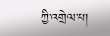ཀྱི་འགྲེལ་པ།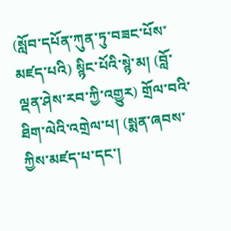(སློབ་དཔོན་ཀུན་ཏུ་བཟང་པོས་མཛད་པའི) སྙིང་པོའི་སྙེ་མ། (བློ་ལྡན་ཤེས་རབ་ཀྱི་འགྱུར) གྲོལ་བའི་ཐིག་ལེའི་འགྲེལ་པ། (སྨན་ཞབས་ཀྱིས་མཛད་པ་དང་།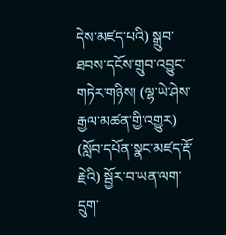དེས་མཛད་པའི) སྒྲུབ་ཐབས་དངོས་གྲུབ་འབྱུང་གཏེར་གཉིས། (ལྷ་ཡེ་ཤེས་རྒྱལ་མཚན་གྱི་འགྱུར) (སློབ་དཔོན་སྣང་མཛད་རྡོ་རྗེའི) སྦྱོར་བ་ཡན་ལག་དྲུག་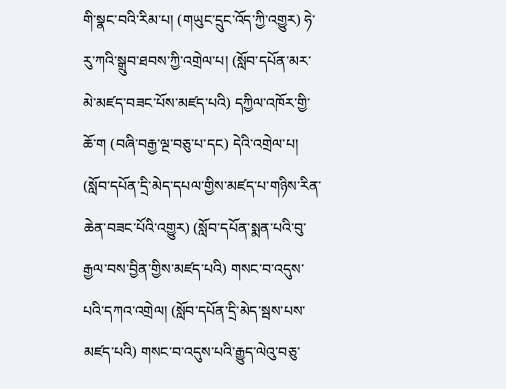གི་སྣང་བའི་རིམ་པ། (གཡུང་དྲུང་འོད་ཀྱི་འགྱུར) ཧེ་རུ་ཀའི་སྒྲུབ་ཐབས་ཀྱི་འགྲེལ་པ། (སློབ་དཔོན་མར་མེ་མཛད་བཟང་པོས་མཛད་པའི) དཀྱིལ་འཁོར་གྱི་ཆོ་ག (བཞི་བརྒྱ་ལྔ་བཅུ་པ་དང) དེའི་འགྲེལ་པ། (སློབ་དཔོན་དྲི་མེད་དཔལ་གྱིས་མཛད་པ་གཉིས་རིན་ཆེན་བཟང་པོའི་འགྱུར) (སློབ་དཔོན་སྨན་པའི་བུ་རྒྱལ་བས་བྱིན་གྱིས་མཛད་པའི) གསང་བ་འདུས་པའི་དཀའ་འགྲེལ། (སློབ་དཔོན་དྲི་མེད་སྦས་པས་མཛད་པའི) གསང་བ་འདུས་པའི་རྒྱུད་ལེའུ་བཅུ་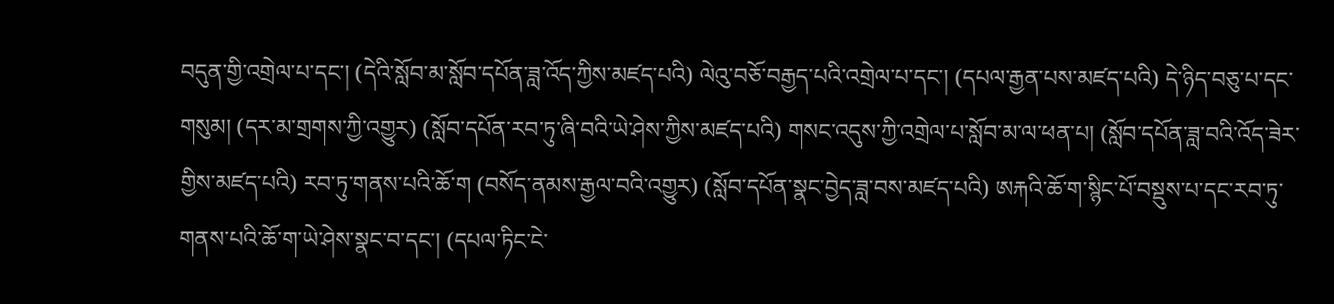བདུན་གྱི་འགྲེལ་པ་དང་། (དེའི་སློབ་མ་སློབ་དཔོན་ཟླ་འོད་ཀྱིས་མཛད་པའི) ལེའུ་བཅོ་བརྒྱད་པའི་འགྲེལ་པ་དང་། (དཔལ་རྒྱན་པས་མཛད་པའི) དེ་ཉིད་བཅུ་པ་དང་གསུམ། (དར་མ་གྲགས་ཀྱི་འགྱུར) (སློབ་དཔོན་རབ་ཏུ་ཞི་བའི་ཡེ་ཤེས་ཀྱིས་མཛད་པའི) གསང་འདུས་ཀྱི་འགྲེལ་པ་སློབ་མ་ལ་ཕན་པ། (སློབ་དཔོན་ཟླ་བའི་འོད་ཟེར་གྱིས་མཛད་པའི) རབ་ཏུ་གནས་པའི་ཆོ་ག (བསོད་ནམས་རྒྱལ་བའི་འགྱུར) (སློབ་དཔོན་སྣང་བྱེད་ཟླ་བས་མཛད་པའི) ཨརྐའི་ཆོ་ག་སྙིང་པོ་བསྡུས་པ་དང་རབ་ཏུ་གནས་པའི་ཆོ་ག་ཡེ་ཤེས་སྣང་བ་དང་། (དཔལ་ཏིང་ངེ་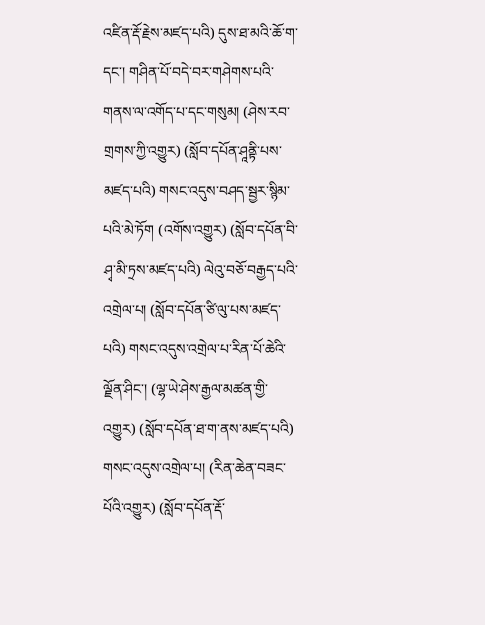འཛིན་རྡོ་རྗེས་མཛད་པའི) དུས་ཐ་མའི་ཆོ་ག་དང་། གཤིན་པོ་བདེ་བར་གཤེགས་པའི་གནས་ལ་འགོད་པ་དང་གསུམ། (ཤེས་རབ་གྲགས་ཀྱི་འགྱུར) (སློབ་དཔོན་ཤཱནྟི་པས་མཛད་པའི) གསང་འདུས་བཤད་སྦྱར་སྙིམ་པའི་མེ་ཏོག (འགོས་འགྱུར) (སློབ་དཔོན་བི་ཤྭ་མི་ཏྲས་མཛད་པའི) ལེའུ་བཅོ་བརྒྱད་པའི་འགྲེལ་པ། (སློབ་དཔོན་ཙི་ལུ་པས་མཛད་པའི) གསང་འདུས་འགྲེལ་པ་རིན་པོ་ཆེའི་ལྗོན་ཤིང་། (ལྷ་ཡེ་ཤེས་རྒྱལ་མཚན་གྱི་འགྱུར) (སློབ་དཔོན་ཐ་ག་ནས་མཛད་པའི) གསང་འདུས་འགྲེལ་པ། (རིན་ཆེན་བཟང་པོའི་འགྱུར) (སློབ་དཔོན་རྡོ་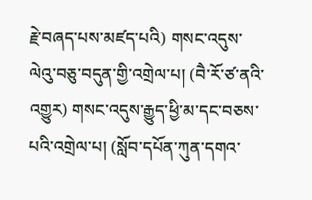རྗེ་བཞད་པས་མཛད་པའི) གསང་འདུས་ལེའུ་བཅུ་བདུན་གྱི་འགྲེལ་པ། (བཻ་རོ་ཙ་ནའི་འགྱུར) གསང་འདུས་རྒྱུད་ཕྱི་མ་དང་བཅས་པའི་འགྲེལ་པ། (སློབ་དཔོན་ཀུན་དགའ་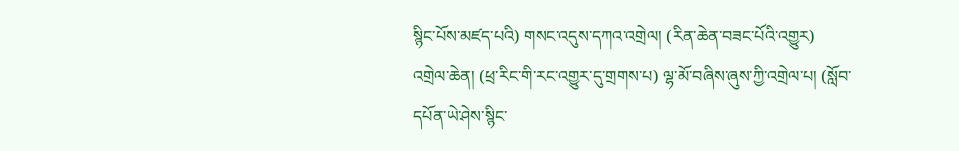སྙིང་པོས་མཛད་པའི) གསང་འདུས་དཀའ་འགྲེལ། (རིན་ཆེན་བཟང་པོའི་འགྱུར) འགྲེལ་ཆེན། (ཕྲ་རིང་གི་རང་འགྱུར་དུ་གྲགས་པ) ལྷ་མོ་བཞིས་ཞུས་ཀྱི་འགྲེལ་པ། (སློབ་དཔོན་ཡེ་ཤེས་སྙིང་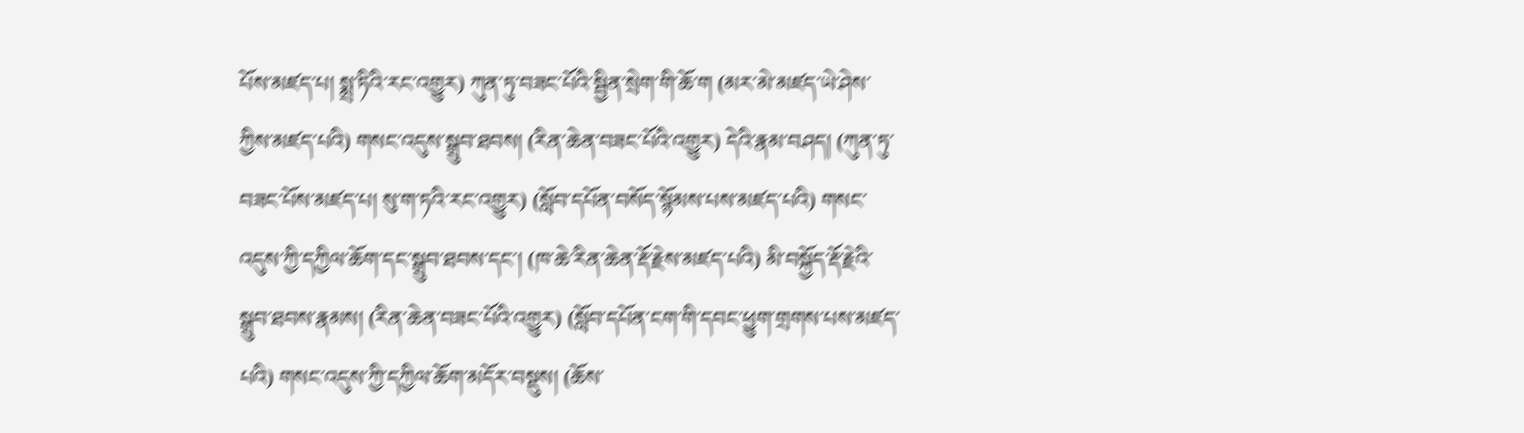པོས་མཛད་པ། སྨྲ་ཏིའི་རང་འགྱུར) ཀུན་ཏུ་བཟང་པོའི་སྦྱིན་སྲེག་གི་ཆོ་ག (མར་མེ་མཛད་ཡེ་ཤེས་ཀྱིས་མཛད་པའི) གསང་འདུས་སྒྲུབ་ཐབས། (རིན་ཆེན་བཟང་པོའི་འགྱུར) དེའི་རྣམ་བཤད། (ཀུན་ཏུ་བཟང་པོས་མཛད་པ། སུ་ག་ཏའི་རང་འགྱུར) (སློབ་དཔོན་བསོད་སྙོམས་པས་མཛད་པའི) གསང་འདུས་ཀྱི་དཀྱིལ་ཆོག་དང་སྒྲུབ་ཐབས་དང་། (ཁ་ཆེ་རིན་ཆེན་རྡོ་རྗེས་མཛད་པའི) མི་བསྐྱོད་རྡོ་རྗེའི་སྒྲུབ་ཐབས་རྣམས། (རིན་ཆེན་བཟང་པོའི་འགྱུར) (སློབ་དཔོན་ངག་གི་དབང་ཕྱུག་གྲགས་པས་མཛད་པའི) གསང་འདུས་ཀྱི་དཀྱིལ་ཆོག་མདོར་བསྡུས། (ཆོས་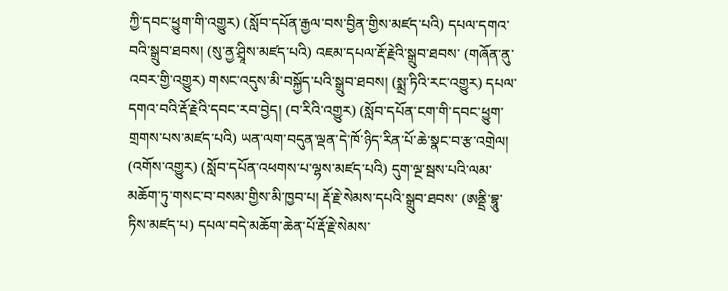ཀྱི་དབང་ཕྱུག་གི་འགྱུར) (སློབ་དཔོན་རྒྱལ་བས་བྱིན་གྱིས་མཛད་པའི) དཔལ་དགའ་བའི་སྒྲུབ་ཐབས། (སུ་ནྱ་ཤྲཱིས་མཛད་པའི) འཇམ་དཔལ་རྡོ་རྗེའི་སྒྲུབ་ཐབས་ (གཞོན་ནུ་འབར་གྱི་འགྱུར) གསང་འདུས་མི་བསྐྱོད་པའི་སྒྲུབ་ཐབས། (སྨྲ་ཏིའི་རང་འགྱུར) དཔལ་དགའ་བའི་རྡོ་རྗེའི་དབང་རབ་བྱེད། (བ་རིའི་འགྱུར) (སློབ་དཔོན་ངག་གི་དབང་ཕྱུག་གྲགས་པས་མཛད་པའི) ཡན་ལག་བདུན་ལྡན་དེ་ཁོ་ཉིད་རིན་པོ་ཆེ་སྣང་བ་རྩ་འགྲེལ། (འགོས་འགྱུར) (སློབ་དཔོན་འཕགས་པ་ལྷས་མཛད་པའི) དུག་ལྔ་སྦས་པའི་ལམ་མཆོག་ཏུ་གསང་བ་བསམ་གྱིས་མི་ཁྱབ་པ། རྡོ་རྗེ་སེམས་དཔའི་སྒྲུབ་ཐབས་ (ཨནྡྲི་བྷཱུ་ཏིས་མཛད་པ) དཔལ་བདེ་མཆོག་ཆེན་པོ་རྡོ་རྗེ་སེམས་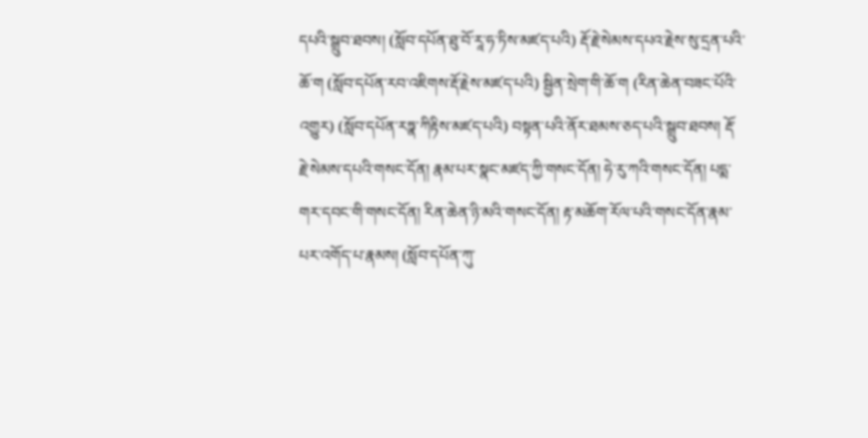དཔའི་སྒྲུབ་ཐབས། (སློབ་དཔོན་ཐུ་བོ་རཱ་ཧ་ཏིས་མཛད་པའི) རྡོ་རྗེ་སེམས་དཔའ་རྗེས་སུ་དྲན་པའི་ཆོ་ག (སློབ་དཔོན་རབ་འཇིགས་རྡོ་རྗེས་མཛད་པའི) སྦྱིན་སྲེག་གི་ཆོ་ག (རིན་ཆེན་བཟང་པོའི་འགྱུར) (སློབ་དཔོན་རཏྣ་ཀིརྟིས་མཛད་པའི) བསྟན་པའི་ནོར་ཐམས་ཅད་པའི་སྒྲུབ་ཐབས། རྡོ་རྗེ་སེམས་དཔའི་གསང་དོན། རྣམ་པར་སྣང་མཛད་ཀྱི་གསང་དོན། ཧེ་རུ་ཀའི་གསང་དོན། པདྨ་གར་དབང་གི་གསང་དོན། རིན་ཆེན་ཉི་མའི་གསང་དོན། རྟ་མཆོག་རོལ་པའི་གསང་དོན་རྣམ་པར་འགོད་པ་རྣམས། (སློབ་དཔོན་ཀུ་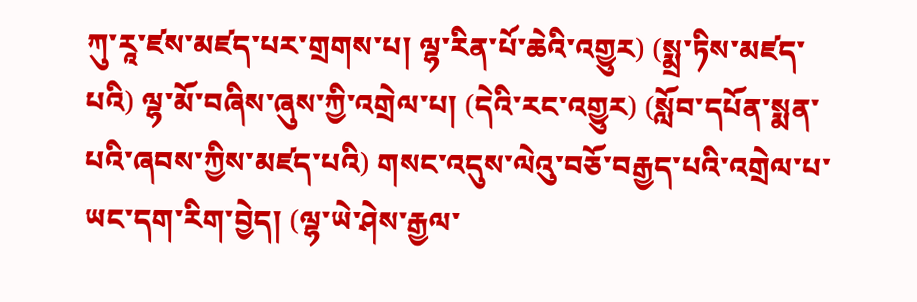ཀུ་རཱ་ཛས་མཛད་པར་གྲགས་པ། ལྷ་རིན་པོ་ཆེའི་འགྱུར) (སྨྲ་ཏིས་མཛད་པའི) ལྷ་མོ་བཞིས་ཞུས་ཀྱི་འགྲེལ་པ། (དེའི་རང་འགྱུར) (སློབ་དཔོན་སྨན་པའི་ཞབས་ཀྱིས་མཛད་པའི) གསང་འདུས་ལེའུ་བཅོ་བརྒྱད་པའི་འགྲེལ་པ་ཡང་དག་རིག་བྱེད། (ལྷ་ཡེ་ཤེས་རྒྱལ་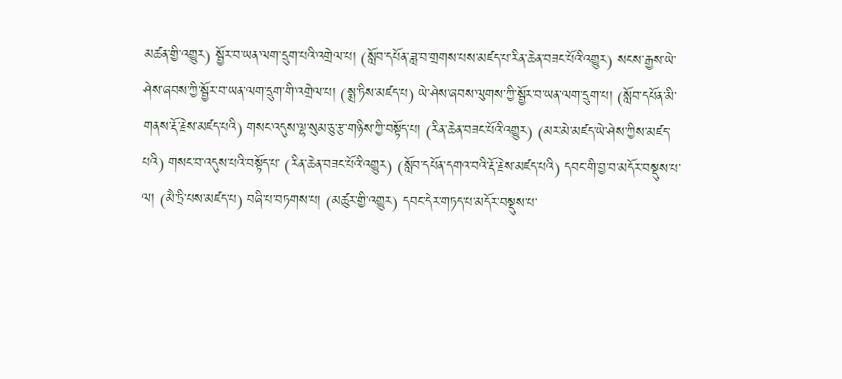མཚན་གྱི་འགྱུར) སྦྱོར་བ་ཡན་ལག་དྲུག་པའི་འགྲེལ་པ། (སློབ་དཔོན་ཟླ་བ་གྲགས་པས་མཛད་པ་རིན་ཆེན་བཟང་པོའི་འགྱུར) སངས་རྒྱས་ཡེ་ཤེས་ཞབས་ཀྱི་སྦྱོར་བ་ཡན་ལག་དྲུག་གི་འགྲེལ་པ། (སྨྲ་ཏིས་མཛད་པ) ཡེ་ཤེས་ཞབས་ལུགས་ཀྱི་སྦྱོར་བ་ཡན་ལག་དྲུག་པ། (སློབ་དཔོན་མི་གནས་རྡོ་རྗེས་མཛད་པའི) གསང་འདུས་ལྷ་སུམ་ཅུ་རྩ་གཉིས་ཀྱི་བསྟོད་པ། (རིན་ཆེན་བཟང་པོའི་འགྱུར) (མར་མེ་མཛད་ཡེ་ཤེས་ཀྱིས་མཛད་པའི) གསང་བ་འདུས་པའི་བསྟོད་པ་ (རིན་ཆེན་བཟང་པོའི་འགྱུར) (སློབ་དཔོན་དགའ་བའི་རྡོ་རྗེས་མཛད་པའི) དབང་གི་བྱ་བ་མདོར་བསྡུས་པ་ལ། (མཻ་ཏྲི་པས་མཛད་པ) བཞི་པ་བཏགས་པ། (མཚུར་གྱི་འགྱུར) དབང་དེར་གཏད་པ་མདོར་བསྡུས་པ་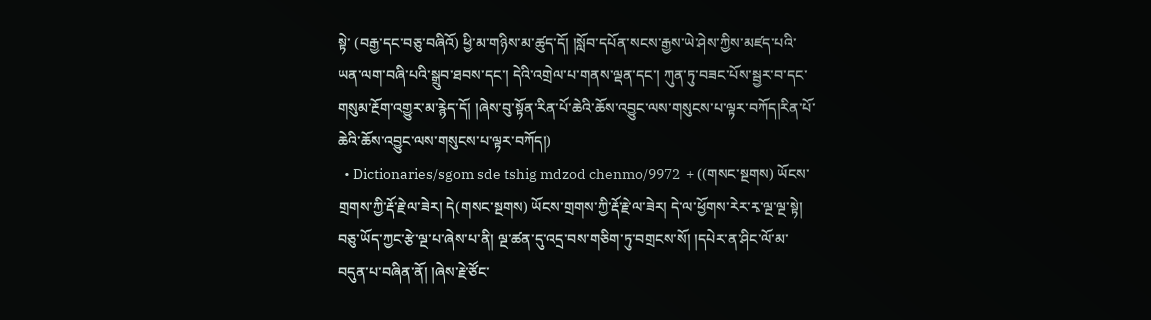སྟེ་ (བརྒྱ་དང་བཅུ་བཞིའོ) ཕྱི་མ་གཉིས་མ་ཚུད་དོ། །སློབ་དཔོན་སངས་རྒྱས་ཡེ་ཤེས་ཀྱིས་མཛད་པའི་ཡན་ལག་བཞི་པའི་སྒྲུབ་ཐབས་དང་། དེའི་འགྲེལ་པ་གནས་ལྡན་དང་། ཀུན་ཏུ་བཟང་པོས་སྦྱར་བ་དང་གསུམ་རྔོག་འགྱུར་མ་རྙེད་དོ། །ཞེས་བུ་སྟོན་རིན་པོ་ཆེའི་ཆོས་འབྱུང་ལས་གསུངས་པ་ལྟར་བཀོད།རིན་པོ་ཆེའི་ཆོས་འབྱུང་ལས་གསུངས་པ་ལྟར་བཀོད།)
  • Dictionaries/sgom sde tshig mdzod chenmo/9972  + ((གསང་སྔགས) ཡོངས་གྲགས་ཀྱི་རྡོ་རྗེ་ལ་ཟེར། དེ(གསང་སྔགས) ཡོངས་གྲགས་ཀྱི་རྡོ་རྗེ་ལ་ཟེར། དེ་ལ་ཕྱོགས་རེར་རྭ་ལྔ་ལྔ་སྟེ། བཅུ་ཡོད་ཀྱང་རྩེ་ལྔ་པ་ཞེས་པ་ནི། ལྔ་ཚན་དུ་འདྲ་བས་གཅིག་ཏུ་བགྲངས་སོ། །དཔེར་ན་ཤིང་ལོ་མ་བདུན་པ་བཞིན་ནོ། །ཞེས་རྗེ་ཙོང་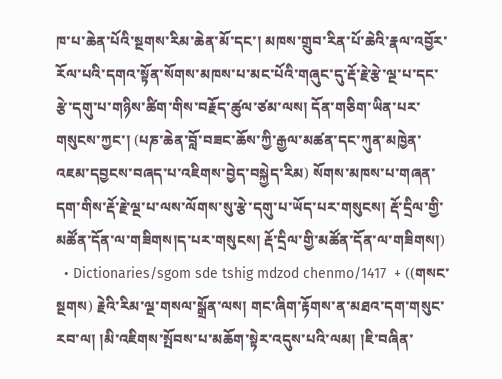ཁ་པ་ཆེན་པོའི་སྔགས་རིམ་ཆེན་མོ་དང་། མཁས་གྲུབ་རིན་པོ་ཆེའི་རྣལ་འབྱོར་རོལ་པའི་དགའ་སྟོན་སོགས་མཁས་པ་མང་པོའི་གཞུང་དུ་རྡོ་རྗེ་རྩེ་ལྔ་པ་དང་རྩེ་དགུ་པ་གཉིས་ཚིག་གིས་བརྗོད་ཚུལ་ཙམ་ལས། དོན་གཅིག་ཡིན་པར་གསུངས་ཀྱང་། (པཎ་ཆེན་བློ་བཟང་ཆོས་ཀྱི་རྒྱལ་མཚན་དང་ཀུན་མཁྱེན་འཇམ་དབྱངས་བཞད་པ་འཇིགས་བྱེད་བསྐྱེད་རིམ) སོགས་མཁས་པ་གཞན་དག་གིས་རྡོ་རྗེ་ལྔ་པ་ལས་ལོགས་སུ་རྩེ་དགུ་པ་ཡོད་པར་གསུངས། རྡོ་དྲིལ་གྱི་མཚོན་དོན་ལ་གཟིགས།ད་པར་གསུངས། རྡོ་དྲིལ་གྱི་མཚོན་དོན་ལ་གཟིགས།)
  • Dictionaries/sgom sde tshig mdzod chenmo/1417  + ((གསང་སྔགས) རྗེའི་རིམ་ལྔ་གསལ་སྒྲོན་ལས། གང་ཞིག་རྟོགས་ན་མཐའ་དག་གསུང་རབ་ལ། །མི་འཇིགས་སྤོབས་པ་མཆོག་སྟེར་འདུས་པའི་ལམ། །ཇི་བཞིན་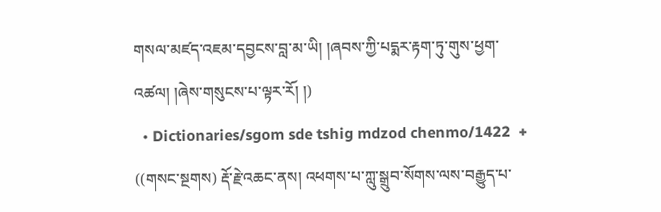གསལ་མཛད་འཇམ་དབྱངས་བླ་མ་ཡི། །ཞབས་ཀྱི་པདྨར་རྟག་ཏུ་གུས་ཕྱག་འཚལ། །ཞེས་གསུངས་པ་ལྟར་རོ། །)
  • Dictionaries/sgom sde tshig mdzod chenmo/1422  + ((གསང་སྔགས) རྡོ་རྗེ་འཆང་ནས། འཕགས་པ་ཀླུ་སྒྲུབ་སོགས་ལས་བརྒྱུད་པ་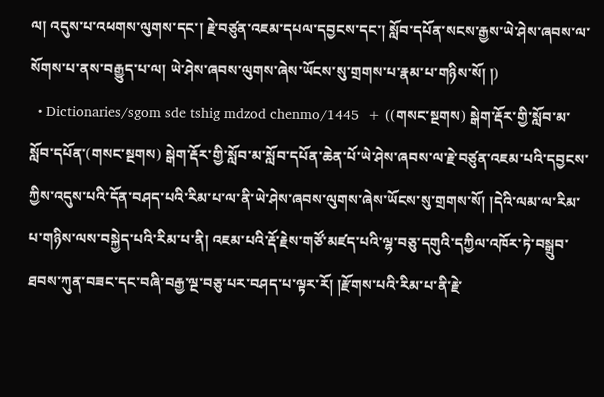ལ། འདུས་པ་འཕགས་ལུགས་དང་། རྗེ་བཙུན་འཇམ་དཔལ་དབྱངས་དང་། སློབ་དཔོན་སངས་རྒྱས་ཡེ་ཤེས་ཞབས་ལ་སོགས་པ་ནས་བརྒྱུད་པ་ལ། ཡེ་ཤེས་ཞབས་ལུགས་ཞེས་ཡོངས་སུ་གྲགས་པ་རྣམ་པ་གཉིས་སོ། །)
  • Dictionaries/sgom sde tshig mdzod chenmo/1445  + ((གསང་སྔགས) སྒེག་རྡོར་གྱི་སློབ་མ་སློབ་དཔོན་(གསང་སྔགས) སྒེག་རྡོར་གྱི་སློབ་མ་སློབ་དཔོན་ཆེན་པོ་ཡེ་ཤེས་ཞབས་ལ་རྗེ་བཙུན་འཇམ་པའི་དབྱངས་ཀྱིས་འདུས་པའི་དོན་བཤད་པའི་རིམ་པ་ལ་ནི་ཡེ་ཤེས་ཞབས་ལུགས་ཞེས་ཡོངས་སུ་གྲགས་སོ། །དེའི་ལམ་ལ་རིམ་པ་གཉིས་ལས་བསྐྱེད་པའི་རིམ་པ་ནི། འཇམ་པའི་རྡོ་རྗེས་གཙོ་མཛད་པའི་ལྷ་བཅུ་དགུའི་དཀྱིལ་འཁོར་ཏེ་བསྒྲུབ་ཐབས་ཀུན་བཟང་དང་བཞི་བརྒྱ་ལྔ་བཅུ་པར་བཤད་པ་ལྟར་རོ། །རྫོགས་པའི་རིམ་པ་ནི་རྗེ་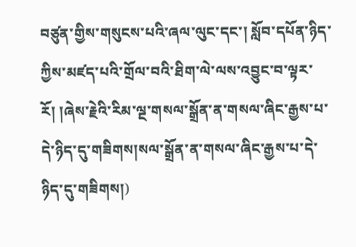བཙུན་གྱིས་གསུངས་པའི་ཞལ་ལུང་དང་། སློབ་དཔོན་ཉིད་ཀྱིས་མཛད་པའི་གྲོལ་བའི་ཐིག་ལེ་ལས་འབྱུང་བ་ལྟར་རོ། །ཞེས་རྗེའི་རིམ་ལྔ་གསལ་སྒྲོན་ན་གསལ་ཞིང་རྒྱས་པ་དེ་ཉིད་དུ་གཟིགས།སལ་སྒྲོན་ན་གསལ་ཞིང་རྒྱས་པ་དེ་ཉིད་དུ་གཟིགས།)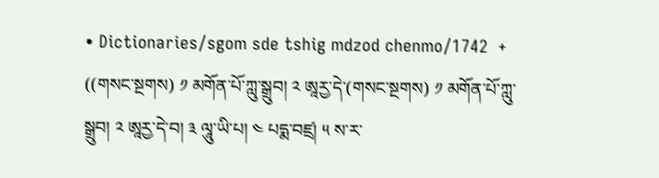• Dictionaries/sgom sde tshig mdzod chenmo/1742  + ((གསང་སྔགས) ༡ མགོན་པོ་ཀླུ་སྒྲུབ། ༢ ཨཱརྱ་དེ་(གསང་སྔགས) ༡ མགོན་པོ་ཀླུ་སྒྲུབ། ༢ ཨཱརྱ་དེ་བ། ༣ ལཱུ་ཡི་པ། ༤ པདྨ་བཛྲ། ༥ ས་ར་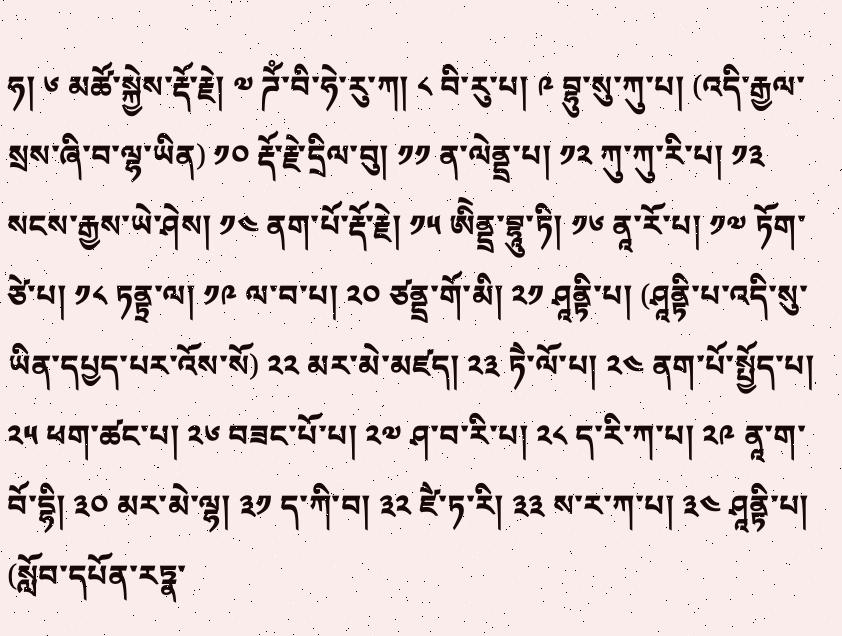ཧ། ༦ མཚོ་སྐྱེས་རྡོ་རྗེ། ༧ ཌོཾ་བི་ཧེ་རུ་ཀ། ༨ བི་རུ་པ། ༩ བྷུ་སུ་ཀུ་པ། (འདི་རྒྱལ་སྲས་ཞི་བ་ལྷ་ཡིན) ༡༠ རྡོ་རྗེ་དྲིལ་བུ། ༡༡ ན་ལེནྡྲ་པ། ༡༢ ཀུ་ཀུ་རི་པ། ༡༣ སངས་རྒྱས་ཡེ་ཤེས། ༡༤ ནག་པོ་རྡོ་རྗེ། ༡༥ ཨིེནྡྲ་བྷཱུ་ཏི། ༡༦ ནཱ་རོ་པ། ༡༧ ཏོག་ཙེ་པ། ༡༨ ཏནྟྲ་ལ། ༡༩ ལ་བ་པ། ༢༠ ཙནྡྲ་གོ་མི། ༢༡ ཤཱནྟི་པ། (ཤཱནྟི་པ་འདི་སུ་ཡིན་དཔྱད་པར་འོས་སོ) ༢༢ མར་མེ་མཛད། ༢༣ ཏཻ་ལོ་པ། ༢༤ ནག་པོ་སྤྱོད་པ། ༢༥ ཕག་ཚང་པ། ༢༦ བཟང་པོ་པ། ༢༧ ཤ་བ་རི་པ། ༢༨ ད་རི་ཀ་པ། ༢༩ ནཱ་ག་བོ་དྷི། ༣༠ མར་མེ་ལྷ། ༣༡ ད་ཀི་བ། ༣༢ ཛཻ་ཏ་རི། ༣༣ ས་ར་ཀ་པ། ༣༤ ཤཱནྟི་པ། (སློབ་དཔོན་རཏྣ་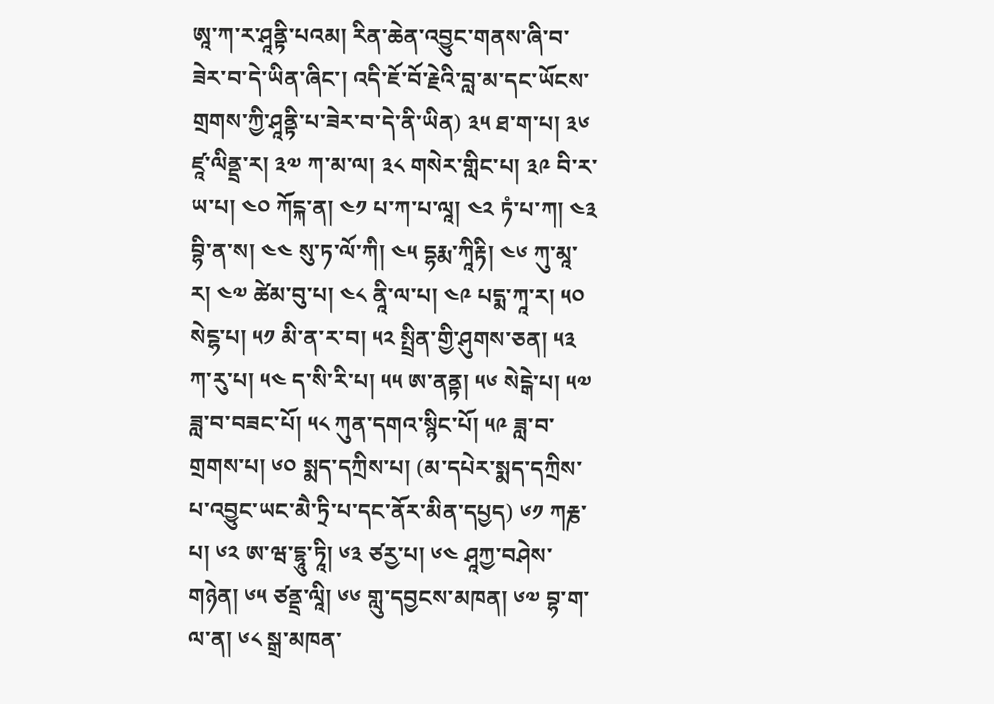ཨཱ་ཀ་ར་ཤཱནྟི་པའམ། རིན་ཆེན་འབྱུང་གནས་ཞི་བ་ཟེར་བ་དེ་ཡིན་ཞིང་། འདི་ཇོ་བོ་རྗེའི་བླ་མ་དང་ཡོངས་གྲགས་ཀྱི་ཤཱནྟི་པ་ཟེར་བ་དེ་ནི་ཡིན) ༣༥ ཐ་ག་པ། ༣༦ ཛཱ་ལིནྡྲ་ར། ༣༧ ཀ་མ་ལ། ༣༨ གསེར་གླིང་པ། ༣༩ བི་ར་ཡ་པ། ༤༠ ཀོངྐ་ན། ༤༡ པ་ཀ་པ་ལཱ། ༤༢ ཏཾ་པ་ཀ། ༤༣ བྷི་ན་ས། ༤༤ སུ་ཏ་ལོ་ཀི། ༤༥ དྷརྨ་ཀཱིརྟི། ༤༦ ཀུ་མཱ་ར། ༤༧ ཚེམ་བུ་པ། ༤༨ ནཱི་ལ་པ། ༤༩ པདྨ་ཀཱ་ར། ༥༠ སེངྷ་པ། ༥༡ མི་ན་ར་བ། ༥༢ སྤྲིན་གྱི་ཤུགས་ཅན། ༥༣ ཀ་རུ་པ། ༥༤ ད་སི་རི་པ། ༥༥ ཨ་ནནྟ། ༥༦ སེངྒེ་པ། ༥༧ ཟླ་བ་བཟང་པོ། ༥༨ ཀུན་དགའ་སྙིང་པོ། ༥༩ ཟླ་བ་གྲགས་པ། ༦༠ སྨད་དཀྲིས་པ། (མ་དཔེར་སྨད་དཀྲིས་པ་འབྱུང་ཡང་མཻ་ཏྲི་པ་དང་ནོར་མིན་དཔྱད) ༦༡ ཀརྞ་པ། ༦༢ ཨ་ཝ་དྷཱུ་ཏཱི། ༦༣ ཙརྱ་པ། ༦༤ ཤཱཀྱ་བཤེས་གཉེན། ༦༥ ཙནྡྲ་ལཱི། ༦༦ གླུ་དབྱངས་མཁན། ༦༧ བྷ་ག་ལ་ན། ༦༨ སྒྲ་མཁན་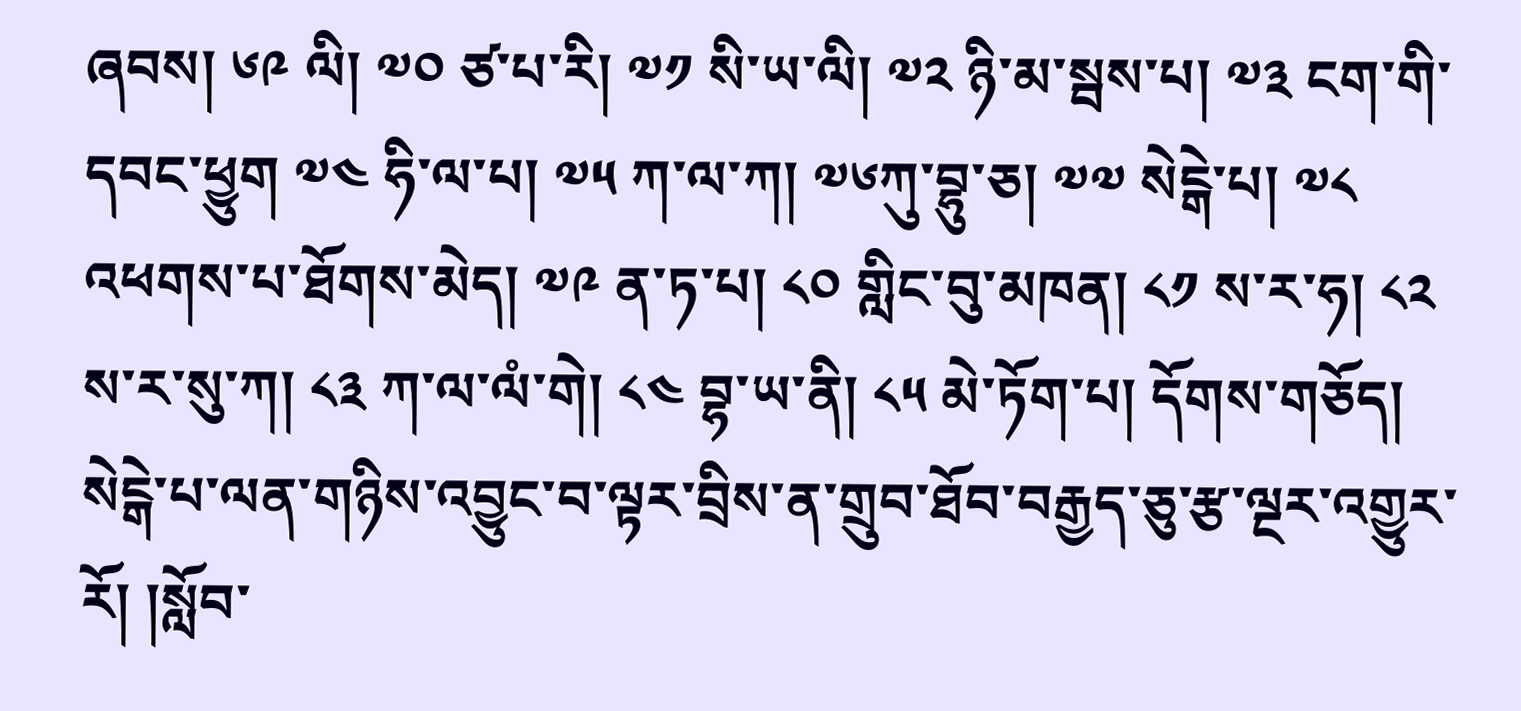ཞབས། ༦༩ ལི། ༧༠ ཙ་པ་རི། ༧༡ སི་ཡ་ལི། ༧༢ ཉི་མ་སྦས་པ། ༧༣ ངག་གི་དབང་ཕྱུག ༧༤ ཧི་ལ་པ། ༧༥ ཀ་ལ་ཀ། ༧༦ཀུ་བྷུ་ཅ། ༧༧ སེངྒེ་པ། ༧༨ འཕགས་པ་ཐོགས་མེད། ༧༩ ན་ཏ་པ། ༨༠ གླིང་བུ་མཁན། ༨༡ ས་ར་ཧ། ༨༢ ས་ར་སུ་ཀ། ༨༣ ཀ་ལ་ལཾ་གེ། ༨༤ བྷ་ཡ་ནི། ༨༥ མེ་ཏོག་པ། དོགས་གཅོད། སེངྒེ་པ་ལན་གཉིས་འབྱུང་བ་ལྟར་བྲིས་ན་གྲུབ་ཐོབ་བརྒྱད་ཅུ་རྩ་ལྔར་འགྱུར་རོ། །སློབ་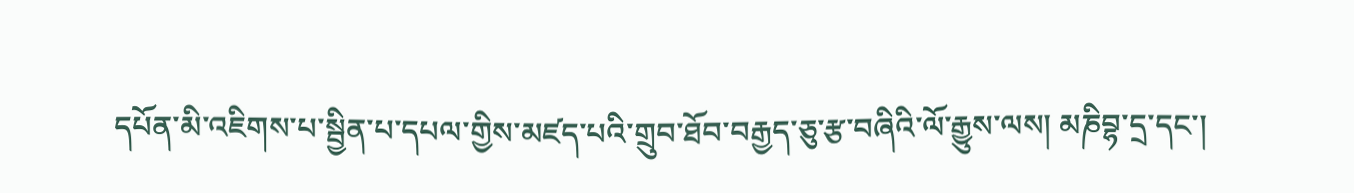དཔོན་མི་འཇིགས་པ་སྦྱིན་པ་དཔལ་གྱིས་མཛད་པའི་གྲུབ་ཐོབ་བརྒྱད་ཅུ་རྩ་བཞིའི་ལོ་རྒྱུས་ལས། མཎིབྷ་དྲ་དང་།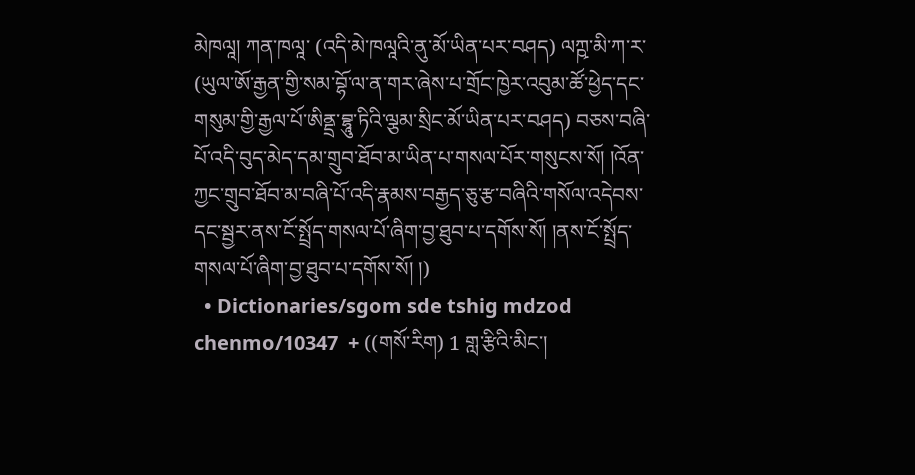མེཁལཱ། ཀན་ཁལཱ་ (འདི་མེ་ཁལཱའི་ནུ་མོ་ཡིན་པར་བཤད) ལཀྵ་མི་ཀ་ར་ (ཡུལ་ཨོ་རྒྱན་གྱི་སམ་བྷོ་ལ་ན་གར་ཞེས་པ་གྲོང་ཁྱེར་འབུམ་ཚོ་ཕྱེད་དང་གསུམ་གྱི་རྒྱལ་པོ་ཨིནྡྲ་བྷཱུ་ཏིའི་ལྕམ་སྲིང་མོ་ཡིན་པར་བཤད) བཅས་བཞི་པོ་འདི་བུད་མེད་དམ་གྲུབ་ཐོབ་མ་ཡིན་པ་གསལ་པོར་གསུངས་སོ། །འོན་ཀྱང་གྲུབ་ཐོབ་མ་བཞི་པོ་འདི་རྣམས་བརྒྱད་ཅུ་རྩ་བཞིའི་གསོལ་འདེབས་དང་སྦྱར་ནས་ངོ་སྤྲོད་གསལ་པོ་ཞིག་བྱ་ཐུབ་པ་དགོས་སོ། །ནས་ངོ་སྤྲོད་གསལ་པོ་ཞིག་བྱ་ཐུབ་པ་དགོས་སོ། །)
  • Dictionaries/sgom sde tshig mdzod chenmo/10347  + ((གསོ་རིག) 1 གླ་རྩིའི་མིང་།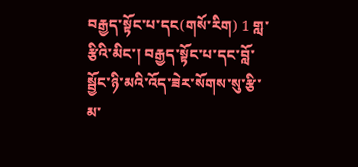བརྒྱད་སྟོང་པ་དང(གསོ་རིག) 1 གླ་རྩིའི་མིང་། བརྒྱད་སྟོང་པ་དང་བློ་སྦྱོང་ཉི་མའི་འོད་ཟེར་སོགས་སུ་རྩི་མ་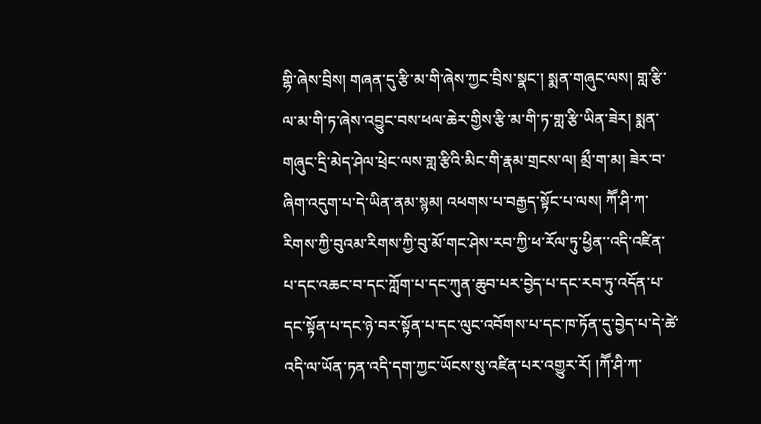གྷི་ཞེས་བྲིས། གཞན་དུ་རྩི་མ་གི་ཞེས་ཀྱང་བྲིས་སྣང་། སྨན་གཞུང་ལས། གླ་རྩི་ལ་མ་གི་ཏ་ཞེས་འབྱུང་བས་ཕལ་ཆེར་གྱིས་རྩི་མ་གི་ཏ་གླ་རྩི་ཡིན་ཟེར། སྨན་གཞུང་དྲི་མེད་ཤེལ་ཕྲེང་ལས་གླ་རྩིའི་མིང་གི་རྣམ་གྲངས་ལ། མྲྀ་ག་མ། ཟེར་བ་ཞིག་འདུག་པ་དེ་ཡིན་ནམ་སྙམ། འཕགས་པ་བརྒྱད་སྟོང་པ་ལས། ཀཽ་ཤི་ཀ་རིགས་ཀྱི་བུའམ་རིགས་ཀྱི་བུ་མོ་གང་ཤེས་རབ་ཀྱི་ཕ་རོལ་ཏུ་ཕྱིན་་འདི་འཛིན་པ་དང་འཆང་བ་དང་ཀློག་པ་དང་ཀུན་ཆུབ་པར་བྱེད་པ་དང་རབ་ཏུ་འདོན་པ་དང་སྟོན་པ་དང་ཉེ་བར་སྟོན་པ་དང་ལུང་འབོགས་པ་དང་ཁ་ཏོན་དུ་བྱེད་པ་དེ་ཚེ་འདི་ལ་ཡོན་ཏན་འདི་དག་ཀྱང་ཡོངས་སུ་འཛིན་པར་འགྱུར་རོ། །ཀཽ་ཤི་ཀ་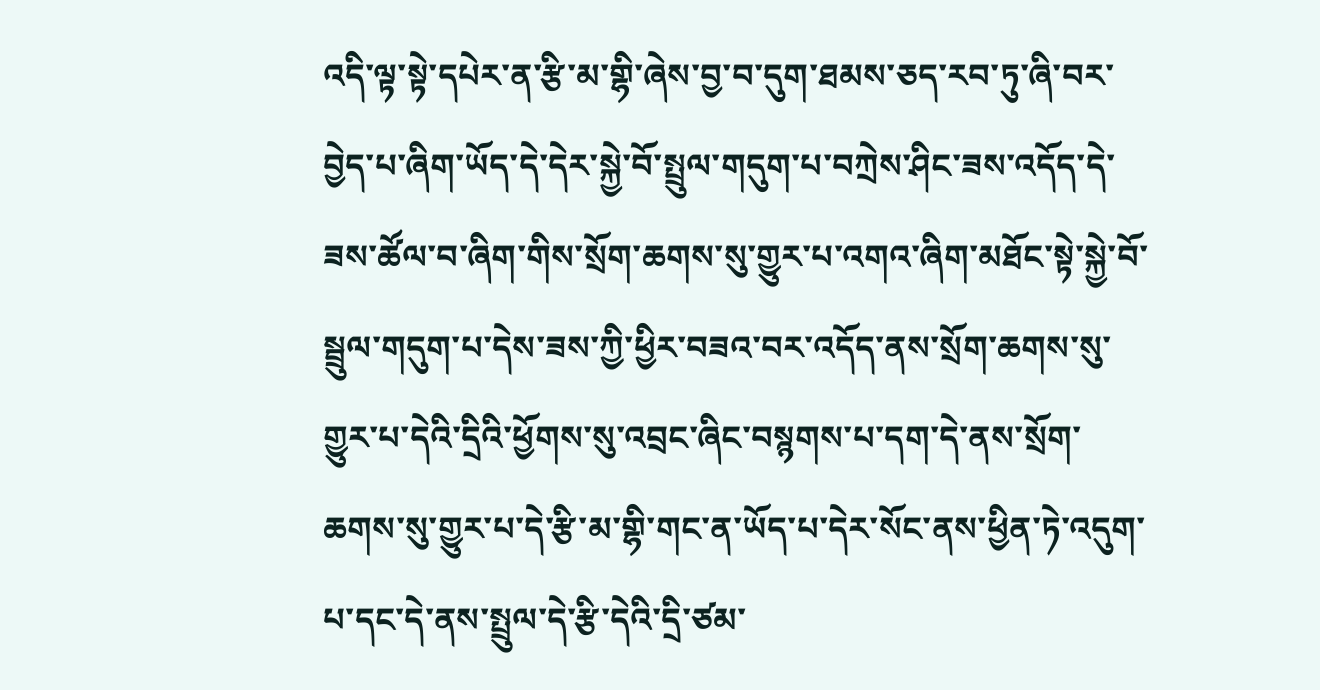འདི་ལྟ་སྟེ་དཔེར་ན་རྩི་མ་གྷི་ཞེས་བྱ་བ་དུག་ཐམས་ཅད་རབ་ཏུ་ཞི་བར་བྱེད་པ་ཞིག་ཡོད་དེ་དེར་སྐྱེ་བོ་སྤྲུལ་གདུག་པ་བཀྲེས་ཤིང་ཟས་འདོད་དེ་ཟས་ཚོལ་བ་ཞིག་གིས་སྲོག་ཆགས་སུ་གྱུར་པ་འགའ་ཞིག་མཐོང་སྟེ་སྐྱེ་བོ་སྦྲུལ་གདུག་པ་དེས་ཟས་ཀྱི་ཕྱིར་བཟའ་བར་འདོད་ནས་སྲོག་ཆགས་སུ་གྱུར་པ་དེའི་དྲིའི་ཕྱོགས་སུ་འབྲང་ཞིང་བསྙགས་པ་དག་དེ་ནས་སྲོག་ཆགས་སུ་གྱུར་པ་དེ་རྩི་མ་གྷི་གང་ན་ཡོད་པ་དེར་སོང་ནས་ཕྱིན་ཏེ་འདུག་པ་དང་དེ་ནས་སྤྲུལ་དེ་རྩི་དེའི་དྲི་ཙམ་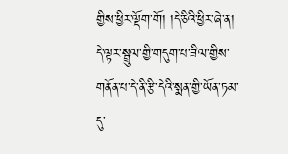གྱིས་ཕྱིར་ལྡོག་གོ། །དེ་ཅིའི་ཕྱིར་ཞེ་ན། དེ་ལྟར་སྦྲུལ་གྱི་གདུག་པ་ཟིལ་གྱིས་གནོན་པ་དེ་ནི་རྩི་དེའི་སྨན་གྱི་ཡོན་ཏམ་དུ་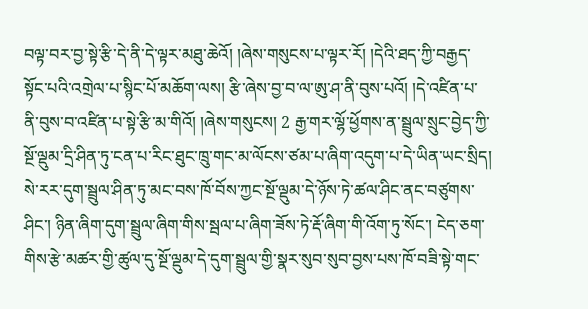བལྟ་བར་བྱ་སྟེ་རྩི་དེ་ནི་དེ་ལྟར་མཐུ་ཆེའོ། །ཞེས་གསུངས་པ་ལྟར་རོ། །དེའི་ཐད་ཀྱི་བརྒྱད་སྟོང་པའི་འགྲེལ་པ་སྙིང་པོ་མཆོག་ལས། རྩི་ཞེས་བྱ་བ་ལ་ཨུ་ཤ་ནི་བུས་པའོ། །དེ་འཛིན་པ་ནི་བུས་བ་འཛིན་པ་སྟེ་རྩི་མ་གིའོ། །ཞེས་གསུངས། 2 རྒྱ་གར་ལྷོ་ཕྱོགས་ན་སྦྲུལ་སྲུང་བྱེད་ཀྱི་སྔོ་ལྡུམ་དྲི་ཤིན་ཏུ་ངན་པ་རིང་ཐུང་ཁྲུ་གང་མ་ལོངས་ཙམ་པ་ཞིག་འདུག་པ་དེ་ཡིན་ཡང་སྲིད། སེ་རར་དུག་སྦྲུལ་ཤིན་ཏུ་མང་བས་ཁོ་བོས་ཀྱང་སྔོ་ལྡུམ་དེ་ཉོས་ཏེ་ཚལ་ཤིང་ནང་བཙུགས་ཤིང་། ཉིན་ཞིག་དུག་སྦྲུལ་ཞིག་གིས་སྦལ་པ་ཞིག་ཟོས་ཏེ་རྡོ་ཞིག་གི་འོག་ཏུ་སོང་། ངེད་ཅག་གིས་རྩེ་མཚར་གྱི་ཚུལ་དུ་སྔོ་ལྡུམ་དེ་དུག་སྦྲུལ་གྱི་སྣར་སུབ་སུབ་བྱས་པས་ཁོ་བཟི་སྟེ་གང་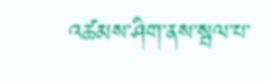འཚམས་ཤིག་ནས་སྦལ་པ་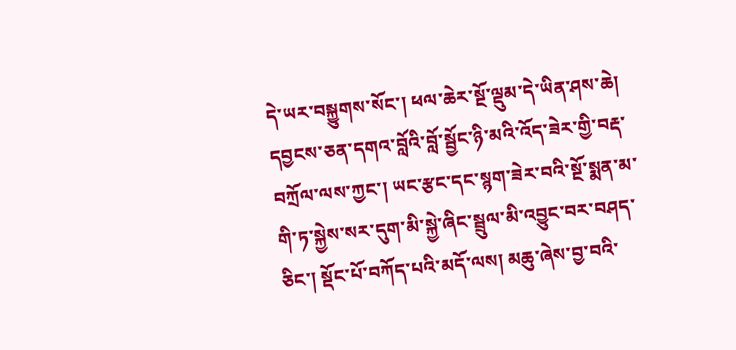དེ་ཡར་བསྐྱུགས་སོང་། ཕལ་ཆེར་སྔོ་ལྡུམ་དེ་ཡིན་ཤས་ཆེ། དབྱངས་ཅན་དགའ་བློའི་བློ་སྦྱོང་ཉི་མའི་འོད་ཟེར་གྱི་བརྡ་བཀྲོལ་ལས་ཀྱང་། ཡང་རྩང་དང་སྙག་ཟེར་བའི་སྔོ་སྨན་མ་གི་ཏ་སྐྱེས་སར་དུག་མི་སྐྱེ་ཞིང་སྦྲུལ་མི་འབྱུང་བར་བཤད་ཅིང་། སྡོང་པོ་བཀོད་པའི་མདོ་ལས། མཆུ་ཞེས་བྱ་བའི་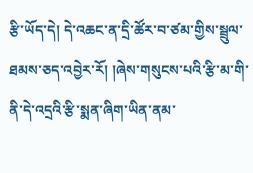རྩི་ཡོད་དེ། དེ་འཆང་ན་དྲི་ཚོར་བ་ཙམ་གྱིས་སྦྲུལ་ཐམས་ཅད་འབྱེར་རོ། །ཞེས་གསུངས་པའི་རྩི་མ་གི་ནི་དེ་འདྲའི་རྩི་སྨན་ཞིག་ཡིན་ནམ་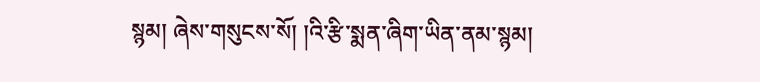སྙམ། ཞེས་གསུངས་སོ། །འི་རྩི་སྨན་ཞིག་ཡིན་ནམ་སྙམ།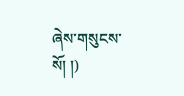ཞེས་གསུངས་སོ། །)